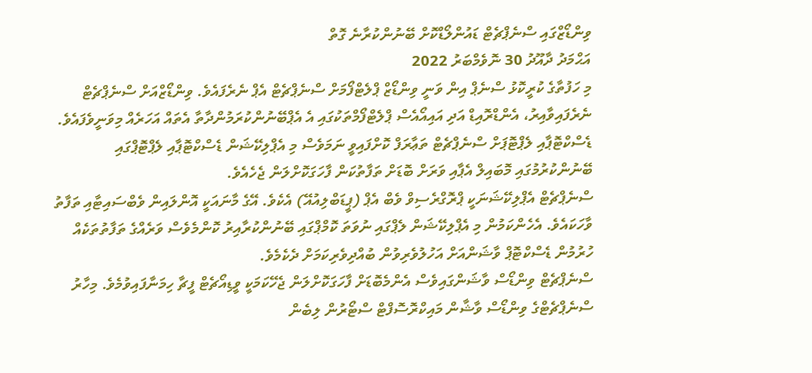ވިންޑޯޒްގައި ސްނެޕްޗެޓް ޑައުންލޯޑްކޮށް ބޭނުންކުރާނެ ގޮތް
އަޙްމަދު ދާއޫދު 30 ނޮވެމްބަރު 2022
މި ހަފުތާގެ ކުރީކޮޅު ސްނެޕް އިން ވަނީ ވިންޑޯޒް ޕްލެޓްފޯމަށް ސްނެޕްޗެޓް އެޕް ނެރެފައެވެ. ވިންޑޯޒްއަށް ސްނެޕްޗެޓް ނެރެފައިވާއިރު، އެންޑްރޮއިޑް އަދި އައިއޯއެސް ޕްލެޓްފޯމްތަކުގައި އެ އެޕްބޭނުންކުރަމުންދާތާ އެތައް އަހަރެއް މިވަނީވެފައެވެ. ޑެސްކްޓޮޕާއި ލެޕްޓޮޕަށް ސްނެޕްޗެޓް ތަޢާރަފް ކޮށްފައިވީ ނަމަވެސް މި އެޕްލިކޭޝަން ޑެސްކްޓޮޕާއި ލެޕްޓޮޕްގައި ބޭނުންކުރުމުގައި މޮބައިލް އެޕާއި ވަރަށް ބޮޑަށް ތަފާތުކަން ފާހަގަކޮށްލަން ޖެހެއެވެ.
ސްނެޕްޗެޓް އެޕްލިކޭޝަނަކީ ޕްރޮގްރެސިވް ވެބް އެޕް (ޕީޑަބްލިއުއޭ) އެކެވެ. އޭގެ މާނައަކީ އޮންލައިން ވެބްސައިޓާއި ތަފާތު ވާހަކައެވެ. އެހެންކަމުން މި އެޕްލިކޭޝަން ލެޕްގައި ނުވަތަ ކޮމްޕްގައި ބޭނުންކުރާއިރު ކޮންމެވެސް ވަރެއްގެ ތަފާތުތަކެއް ހުރުމުން ޑެސްކްޓޮޕް ވާޝަންއަށް އަހުލުވެރިވުން ބުއްދިވެރިކަމަށް ދެކެމެވެ.
ސްނެޕްޗެޓް ވިންޑޯސް ވާޝަންގައިވެސް އެންމެބޮޑަށް ފާހަގަކޮށްލަން ޖެހޭކަމަކީ ވީޑިއޯޗެޓް ފީޗާ ހިމަނާފައިވުމެވެ. މިހާރު ސްނެޕްޗެޓްގެ ވިންޑޯސް ވާޝާން މައިކްރޮސޮފްޓް ސްޓޯރުން ލިބެން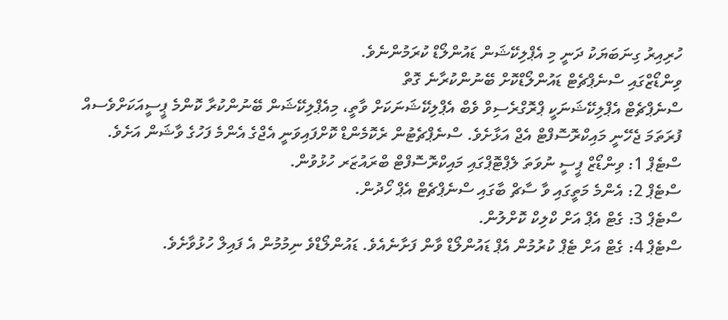ހުރިއިރު ގިނަބަޔަކު ދަނީ މި އެޕްލިކޭޝަން ޑައުންލޯޑް ކުރަމުންނެވެ.
ވިންޑޯޒްގައި ސްނެޕްޗެޓް ޑައުންލޯޑްކޮށް ބޭނުންކުރާނެ ގޮތް
ސްނެޕްޗެޓް އެޕްލިކޭޝަނަކީ ޕްރޮގްރެސިވް ވެބް އެޕްލިކޭޝަނަކަށް ވާތީ، މިއެޕްލިކޭޝަން ބޭނުންކުރާ ކޮންމެ ޕީސީއަކަށްވެސއް ފުރަތަމަ ޖެހޭނީ މައިކްރޮސޮފްޓް އެޖް އަޅާށެވެ. ސްނެޕްޗެޓުން ރެކޮމެންޑް ކޮށްފައިވަނީ އެޖްގެ އެންމެ ފަހުގެ ވާޝަން އަށެވެ.
ސްޓެޕް 1: ވިންޑޯޒް ޕީސީ ނުވަތަ ލެޕްޓޮޕްގައި މައިކްރޮސޮފްޓް ބްރައުޒަރ ހުޅުވުން.
ސްޓެޕް 2: އެންމެ މަތީގައި ވާ ސާޗް ބާގައި ސްނެޕްޗެޓް އެޕް ހޯދުން.
ސްޓެޕް 3: ގެޓް އެޕް އަށް ކްލިކް ކޮށްލުން.
ސްޓެޕް 4: ގެޓް އަށް ޓެޕް ކުރުމުން އެޕް ޑައުންލޯޑް ވާން ފަށާނެއެވެ. ޑައުންލޯޑްވެ ނިމުމުން އެ ފައިލް ހުޅުވާށެވެ.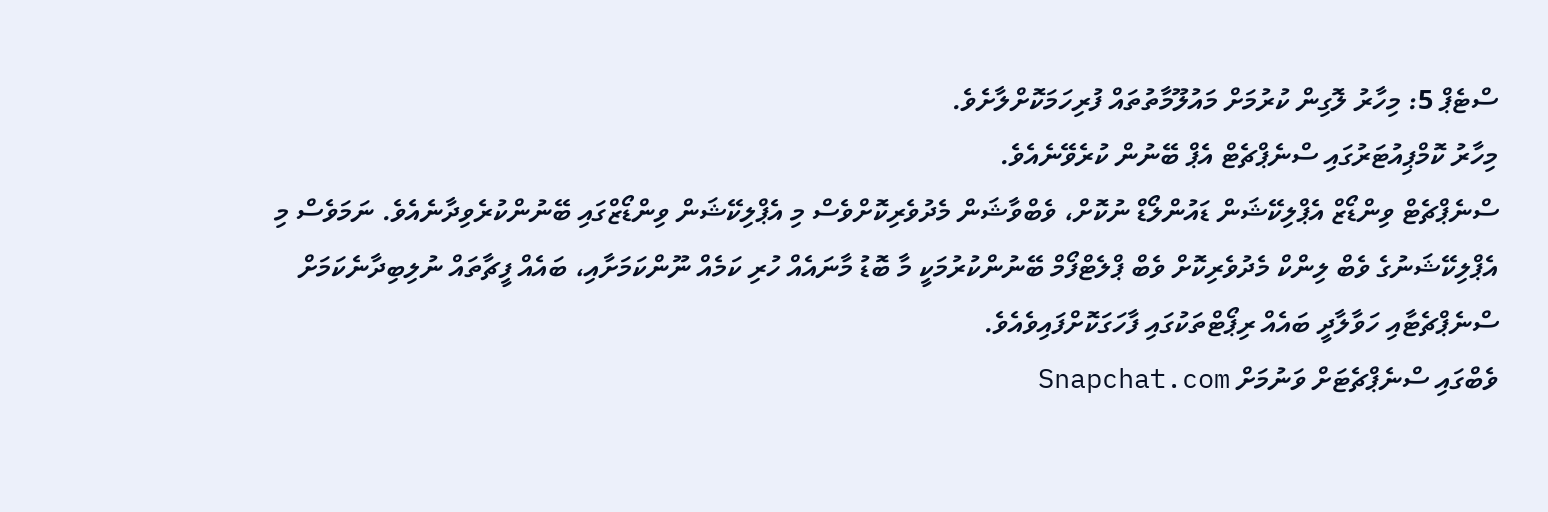ސްޓެޕް 5: މިހާރު ލޮގިން ކުރުމަށް މައުލޫމާތުތައް ފުރިހަމަކޮށްލާށެވެ.
މިހާރު ކޮމްޕިއުޓަރުގައި ސްނެޕްޗެޓް އެޕް ބޭނުން ކުރެވޭނެއެވެ.
ސްނެޕްޗެޓް ވިންޑޯޒް އެޕްލިކޭޝަން ޑައުންލޯޑް ނުކޮށް، ވެބްވާޝަން މެދުވެރިކޮށްވެސް މި އެޕްލިކޭޝަން ވިންޑޯޒްގައި ބޭނުންކުރެވިދާނެއެވެ. ނަމަވެސް މި އެޕްލިކޭޝަނުގެ ވެބް ލިންކް މެދުވެރިކޮށް ވެބް ޕްލެޓްފޯމް ބޭނުންކުރުމަކީ މާ ބޮޑު މާނައެއް ހުރި ކަމެއް ނޫންކަމަށާއި، ބައެއް ފީޗާތައް ނުލިބިދާނެކަމަށް ސްނެޕްޗެޓާއި ހަވާލާދީ ބައެއް ރިޕޯޓްތަކުގައި ފާހަގަކޮށްފައިވެއެވެ.
ވެބްގައި ސްނެޕްޗެޓަށް ވަނުމަށް Snapchat.com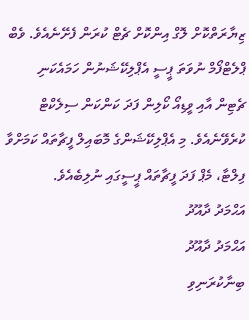ޒިޔާރަތްކޮށް ލޮގް އިންކޮށް ޗެޓް ކުރަން ފެށޭނެއެވެ. ވެބް ޕްލެޓްފޯމް ނުވަތަ ޕީސީ އެޕްލިކޭޝަނުން ހަމައެކަނި ޗެޓިން އާއި ވީޑިއޯ ކޯލިން ފަދަ ކަންކަން ސިލެކްޓް ކުރެވޭނެއެވެ. މި އެޕްލިކޭޝަންގެ މޮބައިލް ފީޗާތައް ކަމަށްވާ ފިލްޓާ، މެޕް ފަދަ ފީޗާތައް ޕީސީގައި ނުލިބެއެވެ.
އަޙްމަދު ދާއޫދު
އަޙްމަދު ދާއޫދު
ބިނާކުރަނިވި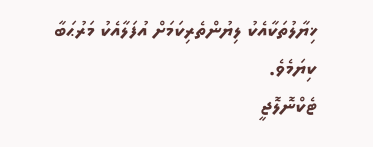ޚިޔާލުތަކާއެކު ލިޔުންތެރިކަމަށް އުފަލާއެކު މަރުޙަބާ ކިޔަމެވެ.
ޓެކްނޮލޮޖީ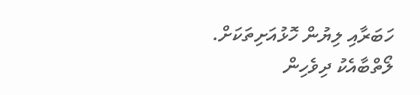ހަބަރާއި ލިޔުން ހޮޅުއަށިތަކަށް.
ލޯތްބާއެކު ދިވެހިން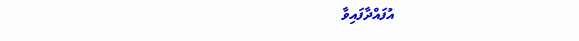އުފައްދާފައިވާ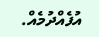އުފެއްދުމެއް.